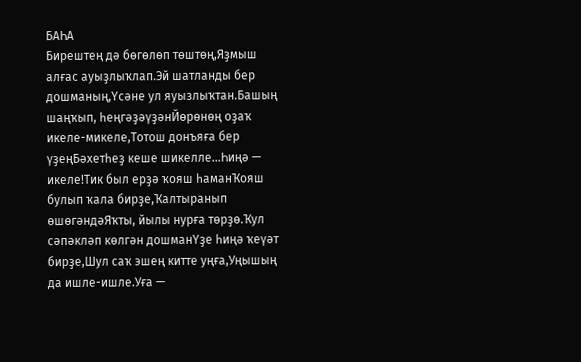БАҺА
Бирештең дә бөгөлөп төштөң,Яҙмыш алғас ауыҙлыҡлап.Эй шатланды бер дошманың,Үсәне ул яуызлыҡтан.Башың шаңҡып, һеңгәҙәүҙәнЙөрөнөң оҙаҡ икеле-микеле,Тотош донъяға бер үҙеңБәхетһеҙ кеше шикелле...Һиңә — икеле!Тик был ерҙә ҡояш һаманҠояш булып ҡала бирҙе,Ҡалтыранып өшөгәндәЯҡты, йылы нурға төрҙө.Ҡул сәпәкләп көлгән дошманҮҙе һиңә ҡеүәт бирҙе,Шул саҡ эшең китте уңға,Уңышың да ишле-ишле.Уға —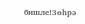бишле!Зөһрә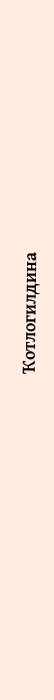Ҡотлогилдина